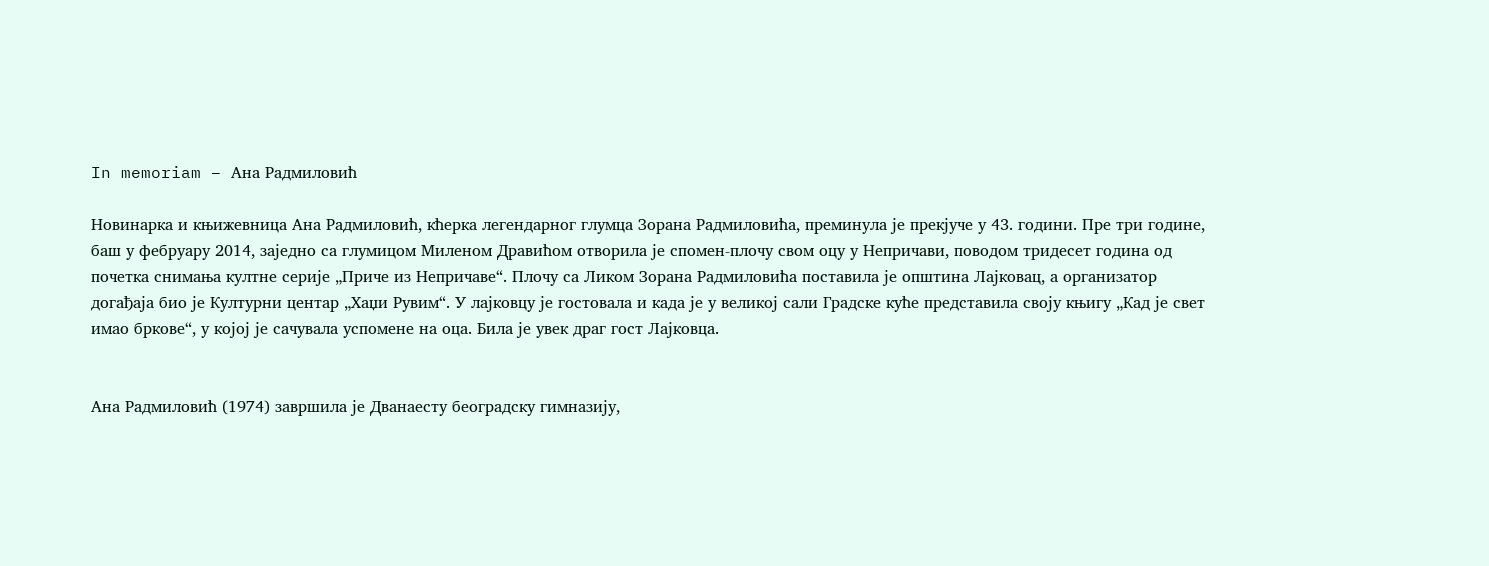In memoriam – Ана Радмиловић

Новинарка и књижевница Ана Радмиловић, кћерка легендарног глумца Зорана Радмиловића, преминула је прекјуче у 43. години. Пре три године, баш у фебруару 2014, заједно са глумицом Миленом Дравићом отворила је спомен-плочу свом оцу у Непричави, поводом тридесет година од почетка снимања култне серије „Приче из Непричаве“. Плочу са Ликом Зорана Радмиловића поставила је општина Лајковац, а организатор догађаја био је Културни центар „Хаџи Рувим“. У лајковцу је гостовала и када је у великој сали Градске куће представила своју књигу „Кад је свет имао бркове“, у којој је сачувала успомене на оца. Била је увек драг гост Лајковца.


Ана Радмиловић (1974) завршила је Дванаесту београдску гимназију,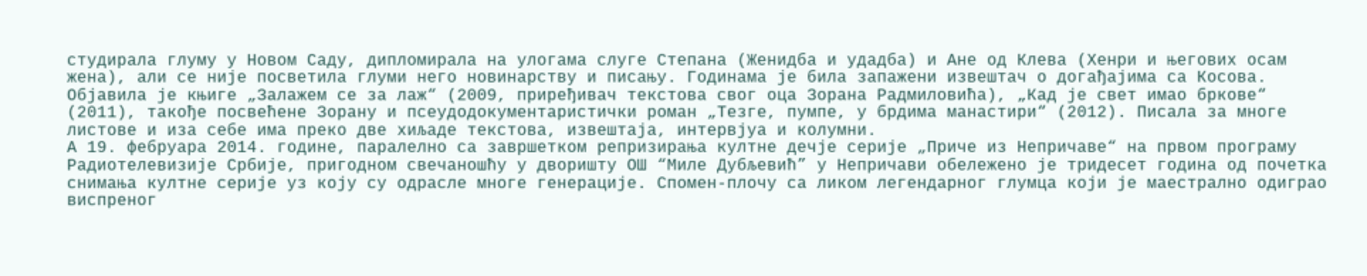студирала глуму у Новом Саду, дипломирала на улогама слуге Степана (Женидба и удадба) и Ане од Клева (Хенри и његових осам жена), али се није посветила глуми него новинарству и писању. Годинама је била запажени извештач о догађајима са Косова. Објавила је књиге „Залажем се за лаж“ (2009, приређивач текстова свог оца Зорана Радмиловића), „Кад је свет имао бркове“ (2011), такође посвећене Зорану и псеудодокументаристички роман „Тезге, пумпе, у брдима манастири“ (2012). Писала за многе листове и иза себе има преко две хиљаде текстова, извештаја, интервјуа и колумни.
А 19. фебруара 2014. године, паралелно са завршетком репризирања култне дечје серије „Приче из Непричаве“ на првом програму Радиотелевизије Србије, пригодном свечаношћу у дворишту ОШ “Миле Дубљевић” у Непричави обележено је тридесет година од почетка снимања култне серије уз коју су одрасле многе генерације. Спомен-плочу са ликом легендарног глумца који је маестрално одиграо виспреног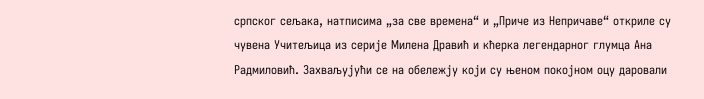српског сељака, натписима „за све времена“ и „Приче из Непричаве“ откриле су чувена Учитељица из серије Милена Дравић и кћерка легендарног глумца Ана Радмиловић. Захваљујући се на обележју који су њеном покојном оцу даровали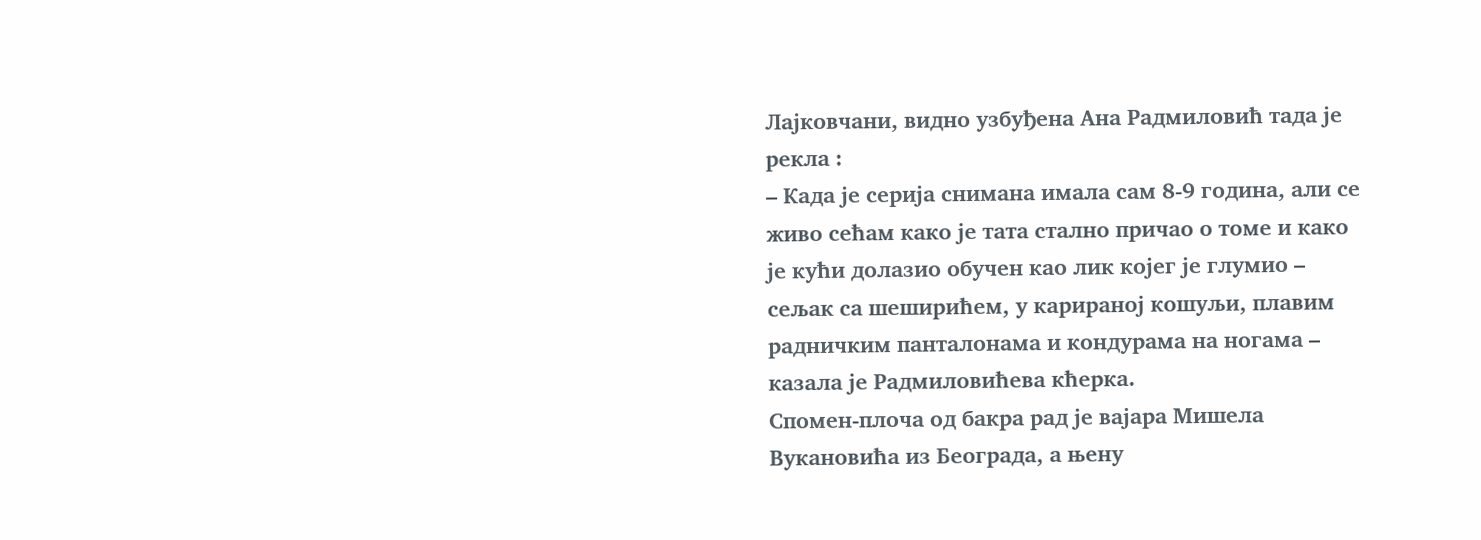Лајковчани, видно узбуђена Ана Радмиловић тада је рекла :
– Када је серија снимана имала сам 8-9 година, али се живо сећам како је тата стално причао о томе и како је кући долазио обучен као лик којег је глумио – сељак са шеширићем, у карираној кошуљи, плавим радничким панталонама и кондурама на ногама – казала је Радмиловићева кћерка.
Спомен-плоча од бакра рад је вајара Мишела Вукановића из Београда, а њену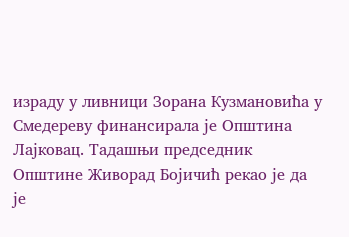израду у ливници Зорана Кузмановића у Смедереву финансирала је Општина Лајковац. Тадашњи председник Општине Живорад Бојичић рекао је да је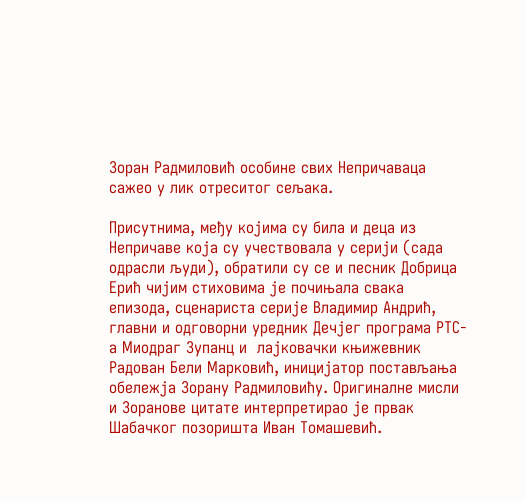Зоран Радмиловић особине свих Непричаваца сажео у лик отреситог сељака.

Присутнима, међу којима су била и деца из Непричаве која су учествовала у серији (сада одрасли људи), обратили су се и песник Добрица Ерић чијим стиховима је почињала свака епизода, сценариста серије Владимир Андрић, главни и одговорни уредник Дечјег програма РТС-а Миодраг Зупанц и  лајковачки књижевник Радован Бели Марковић, иницијатор постављања обележја Зорану Радмиловићу. Оригиналне мисли и Зоранове цитате интерпретирао је првак Шабачког позоришта Иван Томашевић.